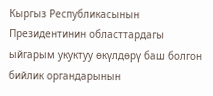Кыргыз Республикасынын Президентинин областтардагы ыйгарым укуктуу өкүлдөрү баш болгон бийлик органдарынын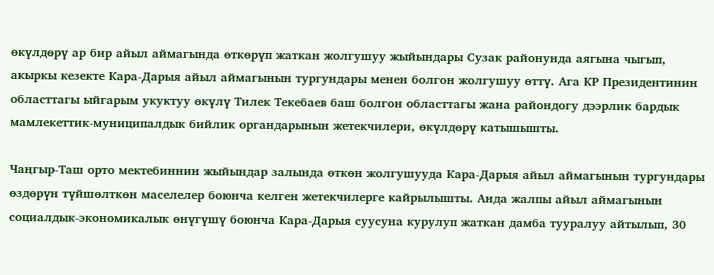өкүлдөрү ар бир айыл аймагында өткөрүп жаткан жолгушуу жыйындары Сузак районунда аягына чыгып, акыркы кезекте Кара-Дарыя айыл аймагынын тургундары менен болгон жолгушуу өттү. Ага КР Президентинин областтагы ыйгарым укуктуу өкүлү Тилек Текебаев баш болгон областтагы жана райондогу дээрлик бардык мамлекеттик-муниципалдык бийлик органдарынын жетекчилери, өкүлдөрү катышышты.

Чаңгыр-Таш орто мектебиннин жыйындар залында өткөн жолгушууда Кара-Дарыя айыл аймагынын тургундары өздөрүн түйшөлткөн маселелер боюнча келген жетекчилерге кайрылышты. Анда жалпы айыл аймагынын социалдык-экономикалык өнүгүшү боюнча Кара-Дарыя суусуна курулуп жаткан дамба тууралуу айтылып, 30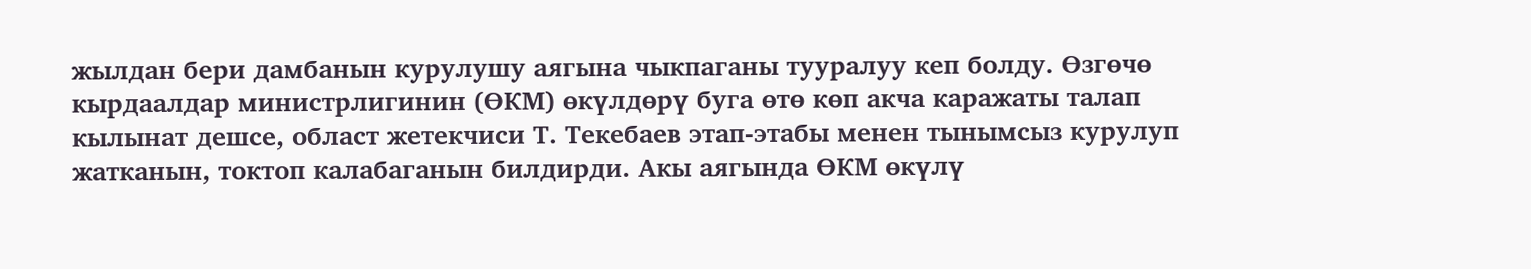жылдан бери дамбанын курулушу аягына чыкпаганы тууралуу кеп болду. Өзгөчө кырдаалдар министрлигинин (ӨКМ) өкүлдөрү буга өтө көп акча каражаты талап кылынат дешсе, област жетекчиси Т. Текебаев этап-этабы менен тынымсыз курулуп жатканын, токтоп калабаганын билдирди. Акы аягында ӨКМ өкүлү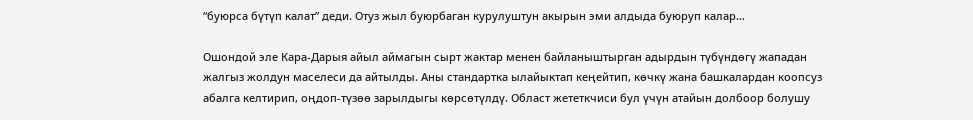“буюрса бүтүп калат” деди. Отуз жыл буюрбаган курулуштун акырын эми алдыда буюруп калар…

Ошондой эле Кара-Дарыя айыл аймагын сырт жактар менен байланыштырган адырдын түбүндөгү жападан жалгыз жолдун маселеси да айтылды. Аны стандартка ылайыктап кеңейтип, көчкү жана башкалардан коопсуз абалга келтирип, оңдоп-түзөө зарылдыгы көрсөтүлдү. Област жететкчиси бул үчүн атайын долбоор болушу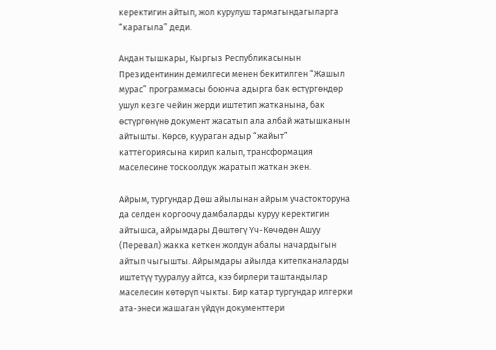керектигин айтып, жол курулуш тармагындагыларга “карагыла” деди.

Андан тышкары, Кыргыз Республикасынын Президентинин демилгеси менен бекитилген “Жашыл мурас” программасы боюнча адырга бак өстүргөндөр ушул кезге чейин жерди иштетип жатканына, бак өстүргөнүнө документ жасатып ала албай жатышканын айтышты. Көрсө, куураган адыр “жайыт” каттегориясына кирип калып, трансформация маселесине тоскоолдук жаратып жаткан экен.

Айрым, тургундар Дөш айылынан айрым участокторуна да селден коргоочу дамбаларды куруу керектигин айтышса, айрымдары Дөштөгү Үч-Көчөдөн Ашуу (Перевал) жакка кеткен жолдун абалы начардыгын айтып чыгышты. Айрымдары айылда китепканаларды иштетүү тууралуу айтса, кээ бирлери таштандылар маселесин көтөрүп чыкты. Бир катар тургундар илгерки ата-энеси жашаган үйдүн документтери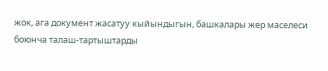жок, ага документ жасатуу кыйындыгын, башкалары жер маселеси боюнча талаш-тартыштарды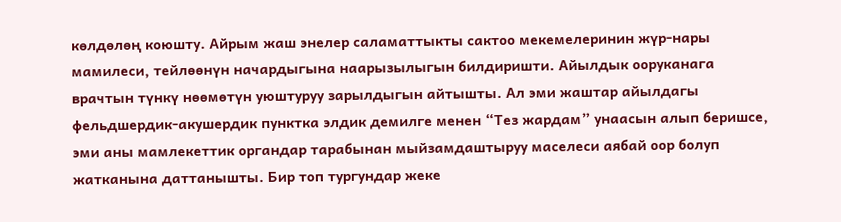көлдөлөң коюшту. Айрым жаш энелер саламаттыкты сактоо мекемелеринин жүр-нары мамилеси, тейлөөнүн начардыгына наарызылыгын билдиришти. Айылдык ооруканага врачтын түнкү нөөмөтүн уюштуруу зарылдыгын айтышты. Ал эми жаштар айылдагы фельдшердик-акушердик пунктка элдик демилге менен “Тез жардам” унаасын алып беришсе, эми аны мамлекеттик органдар тарабынан мыйзамдаштыруу маселеси аябай оор болуп жатканына даттанышты. Бир топ тургундар жеке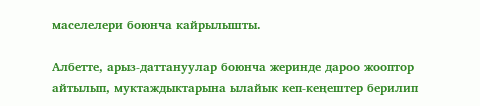маселелери боюнча кайрылышты.

Албетте, арыз-даттануулар боюнча жеринде дароо жооптор айтылып, муктаждыктарына ылайык кеп-кеңештер берилип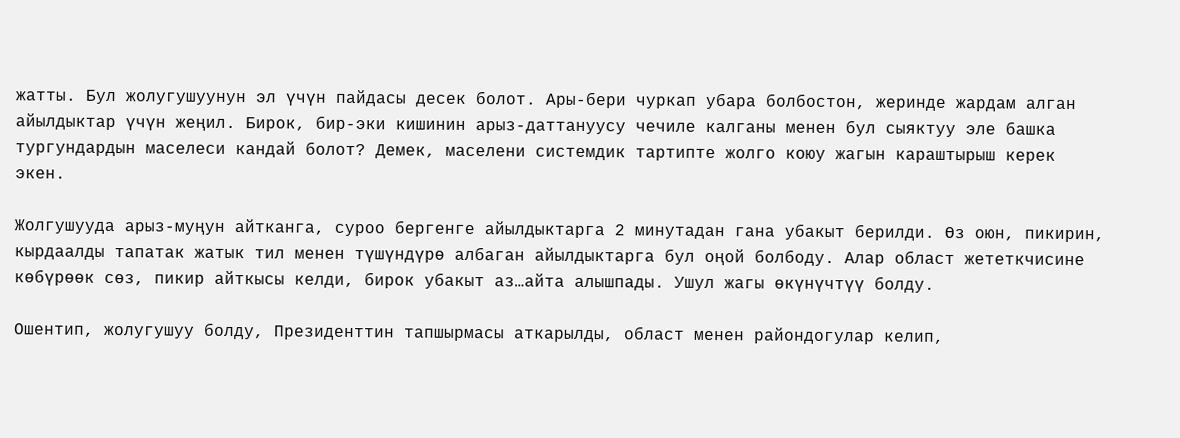жатты. Бул жолугушуунун эл үчүн пайдасы десек болот. Ары-бери чуркап убара болбостон, жеринде жардам алган айылдыктар үчүн жеңил. Бирок, бир-эки кишинин арыз-даттануусу чечиле калганы менен бул сыяктуу эле башка тургундардын маселеси кандай болот? Демек, маселени системдик тартипте жолго коюу жагын караштырыш керек экен.

Жолгушууда арыз-муңун айтканга, суроо бергенге айылдыктарга 2 минутадан гана убакыт берилди. Өз оюн, пикирин, кырдаалды тапатак жатык тил менен түшүндүрө албаган айылдыктарга бул оңой болбоду. Алар област жететкчисине көбүрөөк сөз, пикир айткысы келди, бирок убакыт аз…айта алышпады. Ушул жагы өкүнүчтүү болду.

Ошентип, жолугушуу болду, Президенттин тапшырмасы аткарылды, област менен райондогулар келип,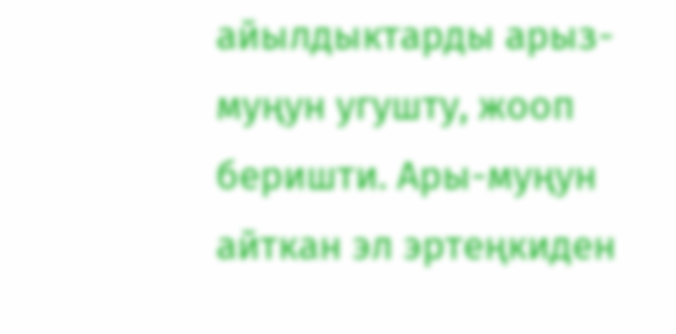айылдыктарды арыз-муңун угушту, жооп беришти. Ары-муңун айткан эл эртеңкиден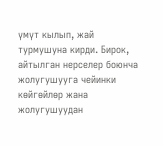үмүт кылып, жай турмушуна кирди. Бирок, айтылган нерселер боюнча жолугушууга чейинки көйгөйлөр жана жолугушуудан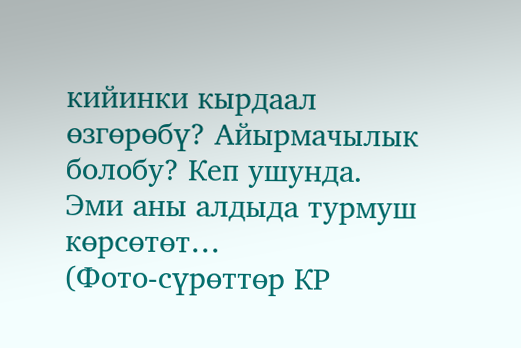кийинки кырдаал өзгөрөбү? Айырмачылык болобу? Кеп ушунда.
Эми аны алдыда турмуш көрсөтөт…
(Фото-сүрөттөр КР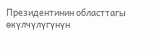Президентинин областтагы өкүлчүлүгүнүн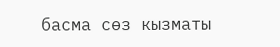басма сөз кызматы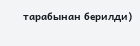тарабынан берилди)